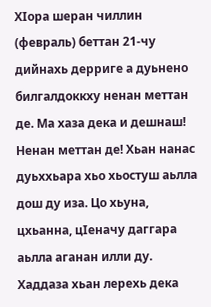ХIора шеран чиллин (февраль) беттан 21-чу дийнахь дерриге а дуьнено билгалдоккху ненан меттан де. Ма хаза дека и дешнаш! Ненан меттан де! Хьан нанас дуьххьара хьо хьостуш аьлла дош ду иза. Цо хьуна, цхьанна, цIеначу даггара аьлла аганан илли ду.
Хаддаза хьан лерехь дека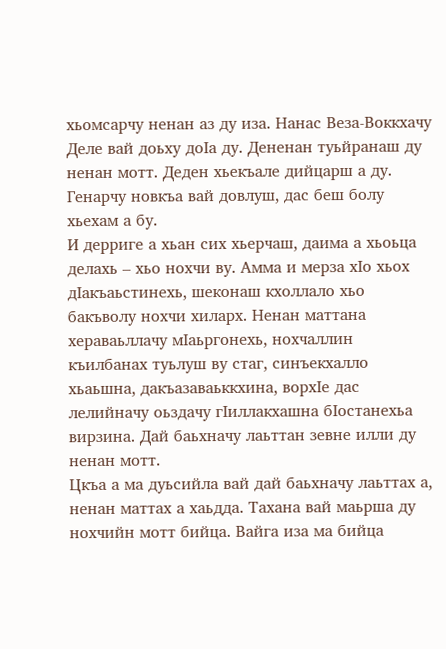хьомсарчу ненан аз ду иза. Нанас Веза-Воккхачу Деле вай доьху доIа ду. Дененан туьйранаш ду ненан мотт. Деден хьекъале дийцарш а ду. Генарчу новкъа вай довлуш, дас беш болу хьехам а бу.
И дерриге а хьан сих хьерчаш, даима а хьоьца делахь – хьо нохчи ву. Амма и мерза хIо хьох дIакъаьстинехь, шеконаш кхоллало хьо бакъволу нохчи хиларх. Ненан маттана хераваьллачу мIаьргонехь, нохчаллин къилбанах туьлуш ву стаг, синъекхалло хьаьшна, дакъазаваьккхина, ворхIе дас лелийначу оьздачу гIиллакхашна бIостанехьа вирзина. Дай баьхначу лаьттан зевне илли ду ненан мотт.
Цкъа а ма дуьсийла вай дай баьхначу лаьттах а, ненан маттах а хаьдда. Тахана вай маьрша ду нохчийн мотт бийца. Вайга иза ма бийца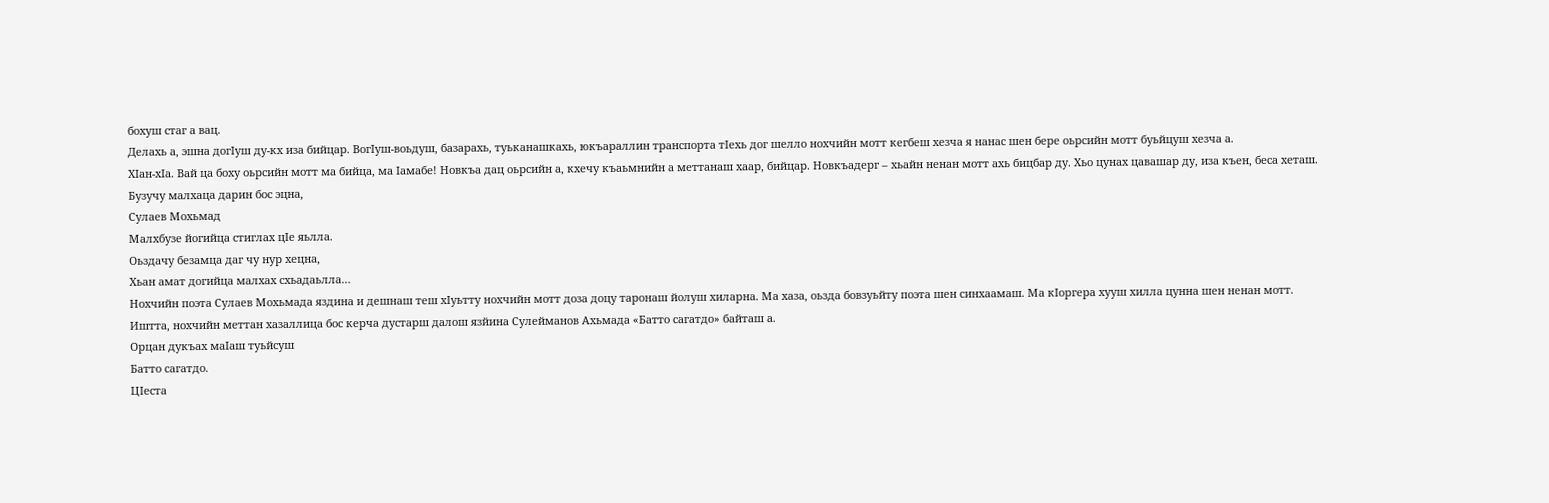бохуш стаг а вац.
Делахь а, эшна догIуш ду-кх иза бийцар. ВогIуш-воьдуш, базарахь, туьканашкахь, юкъараллин транспорта тIехь дог шелло нохчийн мотт кегбеш хезча я нанас шен бере оьрсийн мотт буьйцуш хезча а.
ХIан-хIа. Вай ца боху оьрсийн мотт ма бийца, ма Iамабе! Новкъа дац оьрсийн а, кхечу къаьмнийн а меттанаш хаар, бийцар. Новкъадерг – хьайн ненан мотт ахь бицбар ду. Хьо цунах цавашар ду, иза къен, беса хеташ.
Бузучу малхаца дарин бос эцна,
Сулаев Мохьмад
Малхбузе йогийца стиглах цIе яьлла.
Оьздачу безамца даг чу нур хецна,
Хьан амат догийца малхах схьадаьлла…
Нохчийн поэта Сулаев Мохьмада яздина и дешнаш теш хIуьтту нохчийн мотт доза доцу таронаш йолуш хиларна. Ма хаза, оьзда бовзуьйту поэта шен синхаамаш. Ма кIоргера хууш хилла цунна шен ненан мотт. Иштта, нохчийн меттан хазаллица бос керча дустарш далош язйина Сулейманов Ахьмада «Батто сагатдо» байташ а.
Орцан дукъах маIаш туьйсуш
Батто сагатдо.
ЦIеста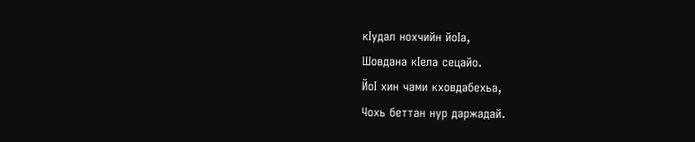кIудал нохчийн йоIа,
Шовдана кIела сецайо.
ЙоI хин чами кховдабехьа,
Чохь беттан нур даржадай.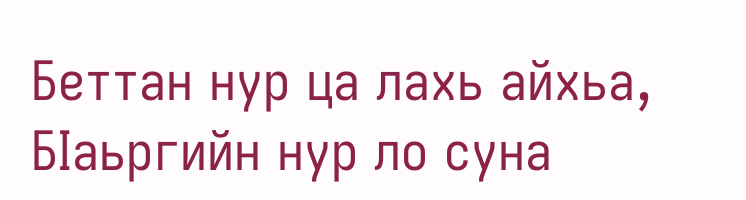Беттан нур ца лахь айхьа,
БIаьргийн нур ло суна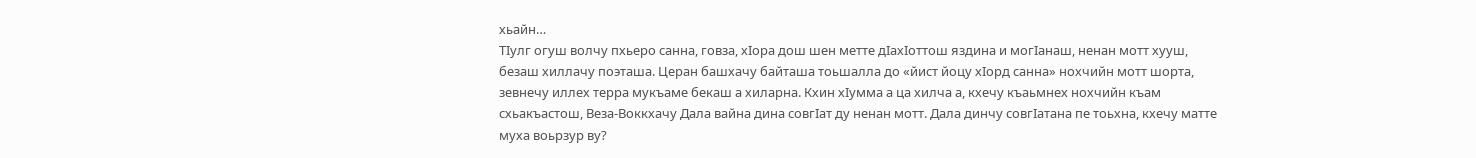хьайн…
ТIулг огуш волчу пхьеро санна, говза, хIора дош шен метте дIахIоттош яздина и могIанаш, ненан мотт хууш, безаш хиллачу поэташа. Церан башхачу байташа тоьшалла до «йист йоцу хIорд санна» нохчийн мотт шорта, зевнечу иллех терра мукъаме бекаш а хиларна. Кхин хIумма а ца хилча а, кхечу къаьмнех нохчийн къам схьакъастош, Веза-Воккхачу Дала вайна дина совгIат ду ненан мотт. Дала динчу совгIатана пе тоьхна, кхечу матте муха воьрзур ву?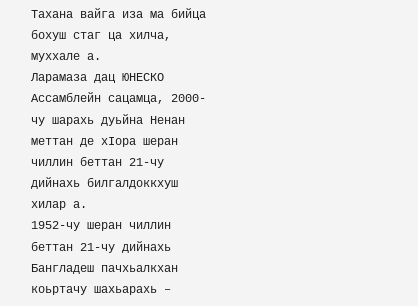Тахана вайга иза ма бийца бохуш стаг ца хилча, муххале а.
Ларамаза дац ЮНЕСКО Ассамблейн сацамца, 2000-чу шарахь дуьйна Ненан меттан де хIора шеран чиллин беттан 21-чу дийнахь билгалдоккхуш хилар а.
1952-чу шеран чиллин беттан 21-чу дийнахь Бангладеш пачхьалкхан коьртачу шахьарахь –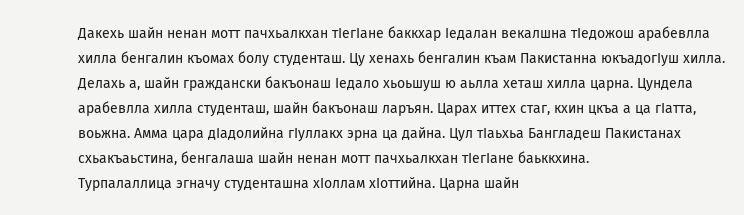Дакехь шайн ненан мотт пачхьалкхан тIегIане баккхар Iедалан векалшна тIедожош арабевлла хилла бенгалин къомах болу студенташ. Цу хенахь бенгалин къам Пакистанна юкъадогIуш хилла.
Делахь а, шайн граждански бакъонаш Iедало хьоьшуш ю аьлла хеташ хилла царна. Цундела арабевлла хилла студенташ, шайн бакъонаш ларъян. Царах иттех стаг, кхин цкъа а ца гIатта, воьжна. Амма цара дIадолийна гIуллакх эрна ца дайна. Цул тIаьхьа Бангладеш Пакистанах схьакъаьстина, бенгалаша шайн ненан мотт пачхьалкхан тIегIане баьккхина.
Турпалаллица эгначу студенташна хIоллам хIоттийна. Царна шайн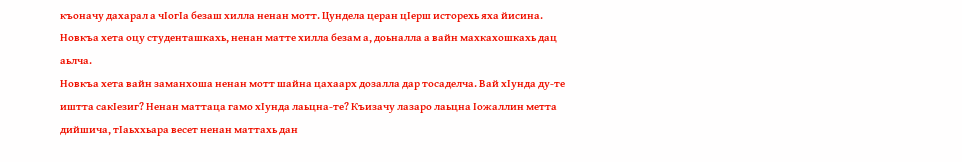къоначу дахарал а чIогIа безаш хилла ненан мотт. Цундела церан цIерш исторехь яха йисина. Новкъа хета оцу студенташкахь, ненан матте хилла безам а, доьналла а вайн махкахошкахь дац аьлча.
Новкъа хета вайн заманхоша ненан мотт шайна цахаарх дозалла дар тосаделча. Вай хIунда ду-те иштта сакIезиг? Ненан маттаца гамо хIунда лаьцна-те? Къизачу лазаро лаьцна Iожаллин метта дийшича, тIаьххьара весет ненан маттахь дан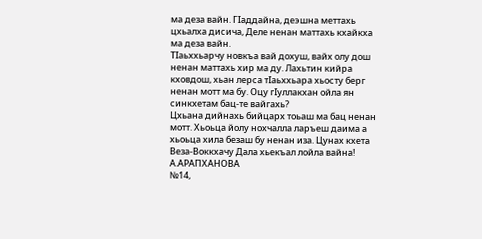ма деза вайн. ГIаддайна, деэшна меттахь цхьалха дисича, Деле ненан маттахь кхайкха ма деза вайн.
ТIаьххьарчу новкъа вай дохуш, вайх олу дош ненан маттахь хир ма ду. Лахьтин кийра кховдош, хьан лерса тIаьххьара хьосту берг ненан мотт ма бу. Оцу гIуллакхан ойла ян синкхетам бац-те вайгахь?
Цхьана дийнахь бийцарх тоьаш ма бац ненан мотт. Хьоьца йолу нохчалла ларъеш даима а хьоьца хила безаш бу ненан иза. Цунах кхета Веза-Воккхачу Дала хьекъал лойла вайна!
А.АРАПХАНОВА
№14,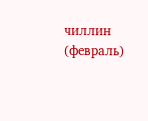чиллин (февраль)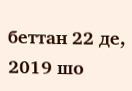беттан 22 де, 2019 шо